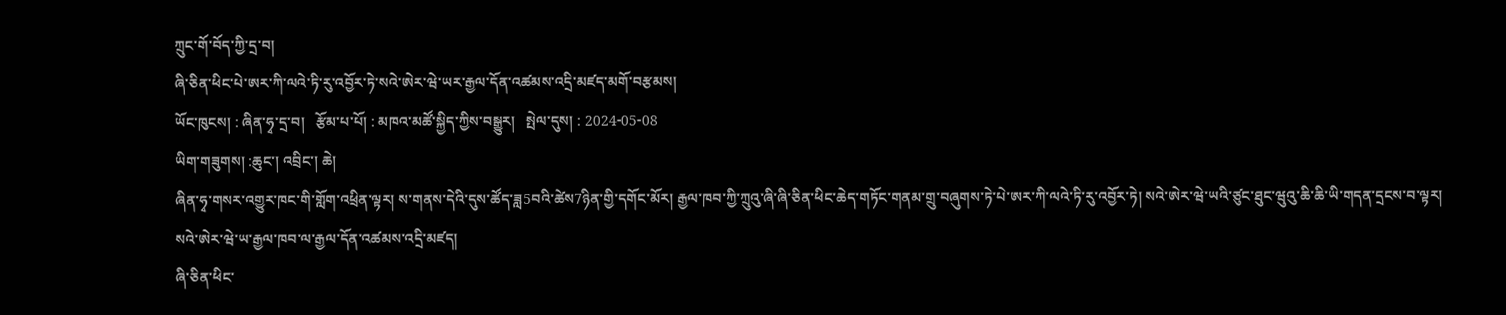ཀྲུང་གོ་བོད་ཀྱི་དྲ་བ།
ཞི་ཅིན་ཕིང་པེ་ཨར་ཀི་ལའེ་ཏི་རུ་འབྱོར་ཏེ་སའེ་ཨེར་ཝེ་ཡར་རྒྱལ་དོན་འཚམས་འདྲི་མཛད་མགོ་བརྩམས།
ཡོང་ཁུངས། : ཞིན་ཧྭ་དྲ་བ།   རྩོམ་པ་པོ། : མཁའ་མཚོ་སྐྱིད་ཀྱིས་བསྒྱུར།   སྤེལ་དུས། : 2024-05-08
ཡིག་གཟུགས། :ཆུང་། འབྲིང་། ཆེ།
ཞིན་ཧྭ་གསར་འགྱུར་ཁང་གི་གློག་འཕྲིན་ལྟར། ས་གནས་དེའི་དུས་ཚོད་ཟླ5བའི་ཚེས7ཉིན་གྱི་དགོང་མོར། རྒྱལ་ཁབ་ཀྱི་ཀྲུའུ་ཞི་ཞི་ཅིན་ཕིང་ཆེད་གཏོང་གནམ་གྲུ་བཞུགས་ཏེ་པེ་ཨར་ཀི་ལའེ་ཏི་རུ་འབྱོར་ཏེ། སའེ་ཨེར་ཝེ་ཡའི་ཙུང་ཐུང་ཝུའུ་ཆི་ཆི་ཡི་གདན་དྲངས་བ་ལྟར། སའེ་ཨེར་ཝེ་ཡ་རྒྱལ་ཁབ་ལ་རྒྱལ་དོན་འཚམས་འདྲི་མཛད།
ཞི་ཅིན་ཕིང་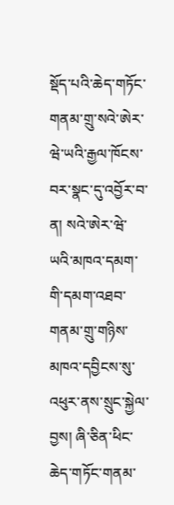སྡོད་པའི་ཆེད་གཏོང་གནམ་གྲུ་སའེ་ཨེར་ཝེ་ཡའི་རྒྱལ་ཁོངས་བར་སྣང་དུ་འབྱོར་བ་ན། སའེ་ཨེར་ཝེ་ཡའི་མཁའ་དམག་གི་དམག་འཐབ་གནམ་གྲུ་གཉིས་མཁའ་དབྱིངས་སུ་འཕུར་ནས་སྲུང་སྐྱེལ་བྱས། ཞི་ཅིན་ཕིང་ཆེད་གཏོང་གནམ་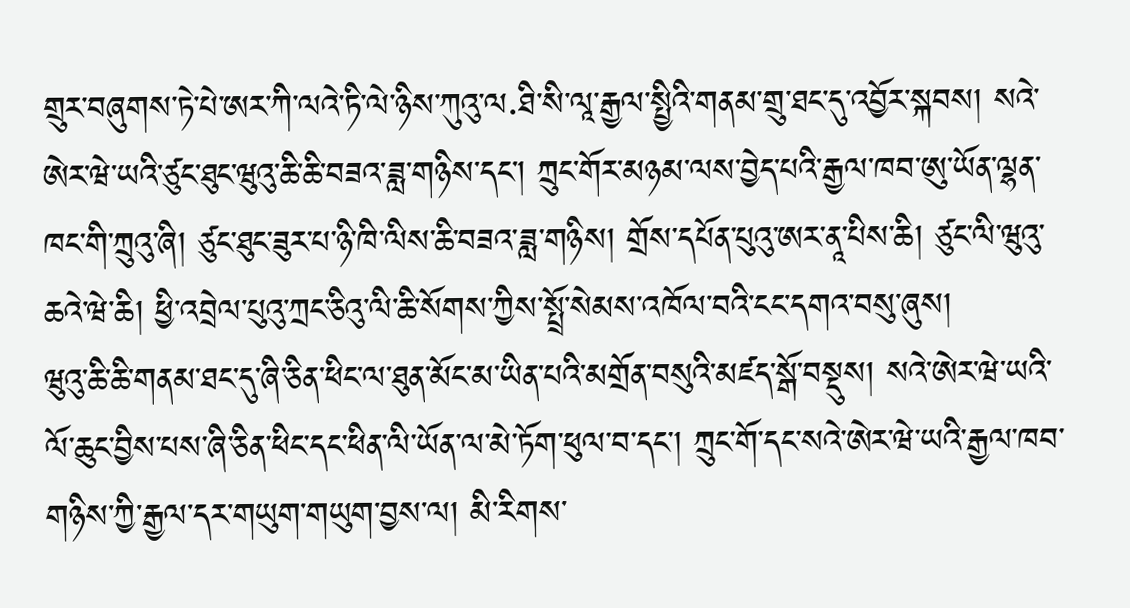གྲུར་བཞུགས་ཏེ་པེ་ཨར་ཀི་ལའེ་ཏི་ལེ་ཉིས་ཀུའུ་ལ·ཐི་སི་ལཱ་རྒྱལ་སྤྱིའི་གནམ་གྲུ་ཐང་དུ་འབྱོར་སྐབས། སའེ་ཨེར་ཝེ་ཡའི་ཙུང་ཐུང་ཝུའུ་ཆི་ཆི་བཟའ་ཟླ་གཉིས་དང་། ཀྲུང་གོར་མཉམ་ལས་བྱེད་པའི་རྒྱལ་ཁབ་ཨུ་ཡོན་ལྷན་ཁང་གི་ཀྲུའུ་ཞི། ཙུང་ཐུང་ཟུར་པ་ཉི་ཁི་ལིས་ཆི་བཟའ་ཟླ་གཉིས། གྲོས་དཔོན་པུའུ་ཨར་ནཱ་པིས་ཆི། ཙུང་ལི་ཝུའུ་ཆའེ་ཝེ་ཆི། ཕྱི་འབྲེལ་པུའུ་ཀྲང་ཅིའུ་ལི་ཆི་སོགས་ཀྱིས་སྤྲོ་སེམས་འཁོལ་བའི་ངང་དགའ་བསུ་ཞུས།
ཝུའུ་ཆི་ཆི་གནམ་ཐང་དུ་ཞི་ཅིན་ཕིང་ལ་ཐུན་མོང་མ་ཡིན་པའི་མགྲོན་བསུའི་མཛད་སྒོ་བསྡུས། སའེ་ཨེར་ཝེ་ཡའི་ལོ་ཆུང་བྱིས་པས་ཞི་ཅིན་ཕིང་དང་ཕིན་ལི་ཡོན་ལ་མེ་ཏོག་ཕུལ་བ་དང་། ཀྲུང་གོ་དང་སའེ་ཨེར་ཝེ་ཡའི་རྒྱལ་ཁབ་གཉིས་ཀྱི་རྒྱལ་དར་གཡུག་གཡུག་བྱས་ལ། མི་རིགས་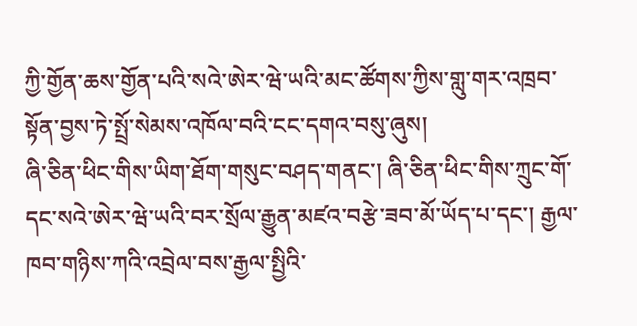ཀྱི་གྱོན་ཆས་གྱོན་པའི་སའེ་ཨེར་ཝེ་ཡའི་མང་ཚོགས་ཀྱིས་གླུ་གར་འཁྲབ་སྟོན་བྱས་ཏེ་སྤྲོ་སེམས་འཁོལ་བའི་ངང་དགའ་བསུ་ཞུས།
ཞི་ཅིན་ཕིང་གིས་ཡིག་ཐོག་གསུང་བཤད་གནང་། ཞི་ཅིན་ཕིང་གིས་ཀྲུང་གོ་དང་སའེ་ཨེར་ཝེ་ཡའི་བར་སྲོལ་རྒྱུན་མཛའ་བརྩེ་ཟབ་མོ་ཡོད་པ་དང་། རྒྱལ་ཁབ་གཉིས་ཀའི་འབྲེལ་བས་རྒྱལ་སྤྱིའི་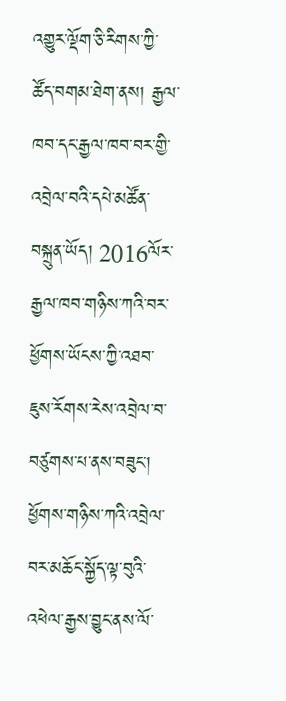འགྱུར་ལྡོག་ཅི་རིགས་ཀྱི་ཚོད་བགམ་ཐེག་ནས། རྒྱལ་ཁབ་དང་རྒྱལ་ཁབ་བར་གྱི་འབྲེལ་བའི་དཔེ་མཚོན་བསྐྲུན་ཡོད། 2016ལོར་རྒྱལ་ཁབ་གཉིས་ཀའི་བར་ཕྱོགས་ཡོངས་ཀྱི་འཐབ་ཇུས་རོགས་རེས་འབྲེལ་བ་བཙུགས་པ་ནས་བཟུང་། ཕྱོགས་གཉིས་ཀའི་འབྲེལ་བར་མཆོང་སྐྱོད་ལྟ་བུའི་འཕེལ་རྒྱས་བྱུང་ནས་ལོ་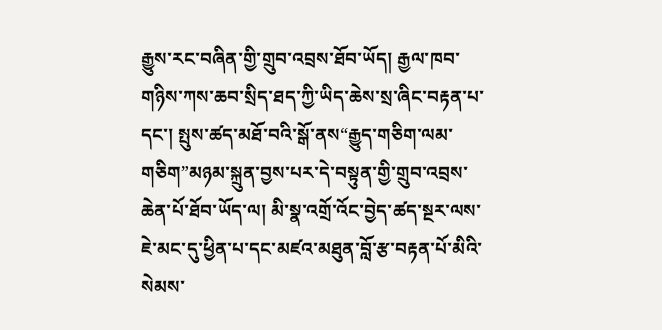རྒྱུས་རང་བཞིན་གྱི་གྲུབ་འབྲས་ཐོབ་ཡོད། རྒྱལ་ཁབ་གཉིས་ཀས་ཆབ་སྲིད་ཐད་ཀྱི་ཡིད་ཆེས་སྲ་ཞིང་བརྟན་པ་དང་། སྤུས་ཚད་མཐོ་བའི་སྒོ་ནས“རྒྱུད་གཅིག་ལམ་གཅིག”མཉམ་སྐྲུན་བྱས་པར་དེ་བསྟུན་གྱི་གྲུབ་འབྲས་ཆེན་པོ་ཐོབ་ཡོད་ལ། མི་སྣ་འགྲོ་འོང་བྱེད་ཚད་སྔར་ལས་ཇེ་མང་དུ་ཕྱིན་པ་དང་མཛའ་མཐུན་བློ་རྩ་བརྟན་པོ་མིའི་སེམས་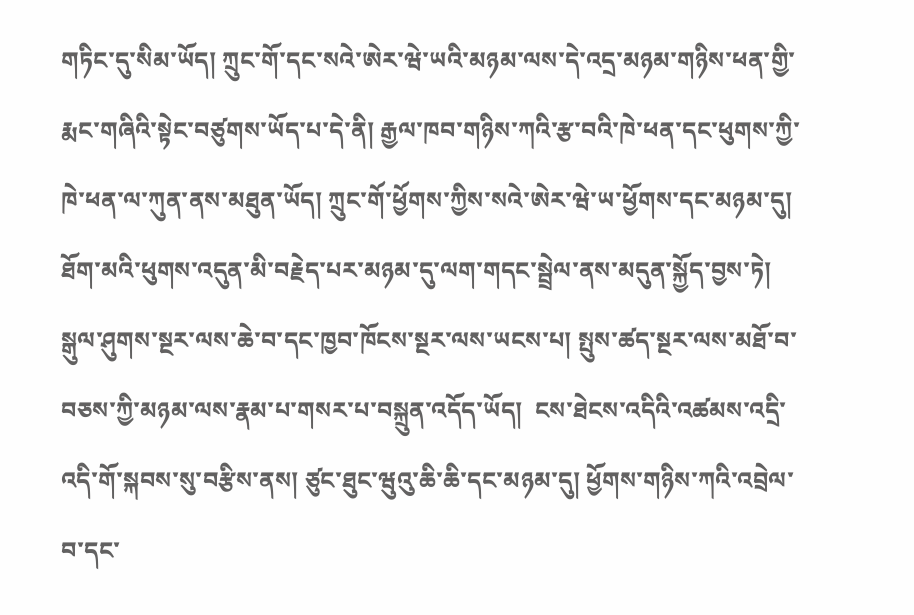གཏིང་དུ་སིམ་ཡོད། ཀྲུང་གོ་དང་སའེ་ཨེར་ཝེ་ཡའི་མཉམ་ལས་དེ་འདྲ་མཉམ་གཉིས་ཕན་གྱི་རྨང་གཞིའི་སྟེང་བཙུགས་ཡོད་པ་དེ་ནི། རྒྱལ་ཁབ་གཉིས་ཀའི་རྩ་བའི་ཁེ་ཕན་དང་ཕུགས་ཀྱི་ཁེ་ཕན་ལ་ཀུན་ནས་མཐུན་ཡོད། ཀྲུང་གོ་ཕྱོགས་ཀྱིས་སའེ་ཨེར་ཝེ་ཡ་ཕྱོགས་དང་མཉམ་དུ། ཐོག་མའི་ཕུགས་འདུན་མི་བརྗེད་པར་མཉམ་དུ་ལག་གདང་སྦྲེལ་ནས་མདུན་སྐྱོད་བྱས་ཏེ། སྒུལ་ཤུགས་སྔར་ལས་ཆེ་བ་དང་ཁྱབ་ཁོངས་སྔར་ལས་ཡངས་པ། སྤུས་ཚད་སྔར་ལས་མཐོ་བ་བཅས་ཀྱི་མཉམ་ལས་རྣམ་པ་གསར་པ་བསྐྲུན་འདོད་ཡོད།  ངས་ཐེངས་འདིའི་འཚམས་འདྲི་འདི་གོ་སྐབས་སུ་བརྩིས་ནས། ཙུང་ཐུང་ཝུའུ་ཆི་ཆི་དང་མཉམ་དུ། ཕྱོགས་གཉིས་ཀའི་འབྲེལ་བ་དང་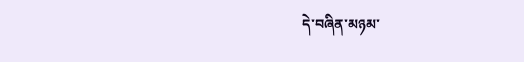དེ་བཞིན་མཉམ་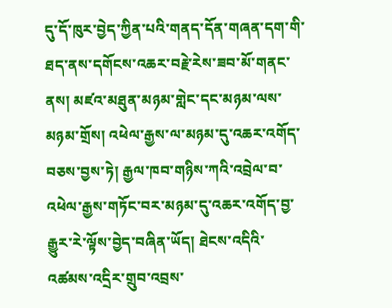དུ་དོ་ཁུར་བྱེད་ཀྱིན་པའི་གནད་དོན་གཞན་དག་གི་ཐད་ནས་དགོངས་འཆར་བརྗེ་རེས་ཟབ་མོ་གནང་ནས། མཛའ་མཐུན་མཉམ་གླེང་དང་མཉམ་ལས་མཉམ་གྲོས། འཕེལ་རྒྱས་ལ་མཉམ་དུ་འཆར་འགོད་བཅས་བྱས་ཏེ། རྒྱལ་ཁབ་གཉིས་ཀའི་འབྲེལ་བ་འཕེལ་རྒྱས་གཏོང་བར་མཉམ་དུ་འཆར་འགོད་བྱ་རྒྱུར་རེ་ལྟོས་བྱེད་བཞིན་ཡོད། ཐེངས་འདིའི་འཚམས་འདྲིར་གྲུབ་འབྲས་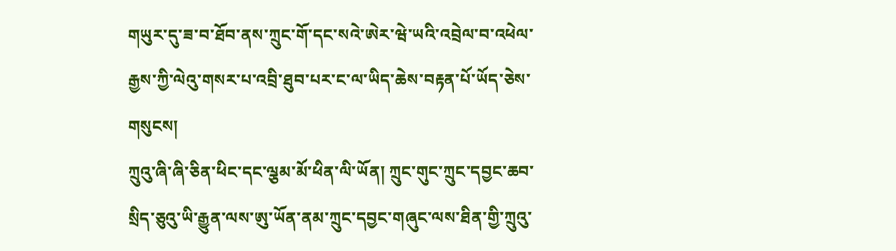གཡུར་དུ་ཟ་བ་ཐོབ་ནས་ཀྲུང་གོ་དང་སའེ་ཨེར་ཝེ་ཡའི་འབྲེལ་བ་འཕེལ་རྒྱས་ཀྱི་ལེའུ་གསར་པ་འབྲི་ཐུབ་པར་ང་ལ་ཡིད་ཆེས་བརྟན་པོ་ཡོད་ཅེས་གསུངས།
ཀྲུའུ་ཞི་ཞི་ཅིན་ཕིང་དང་ལྕམ་མོ་ཕིན་ལི་ཡོན། ཀྲུང་གུང་ཀྲུང་དབྱང་ཆབ་སྲིད་ཅུའུ་ཡི་རྒྱུན་ལས་ཨུ་ཡོན་ནམ་ཀྲུང་དབྱང་གཞུང་ལས་ཐིན་གྱི་ཀྲུའུ་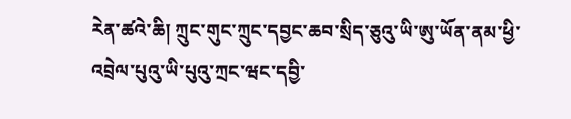རེན་ཚའེ་ཆི། ཀྲུང་གུང་ཀྲུང་དབྱང་ཆབ་སྲིད་ཅུའུ་ཡི་ཨུ་ཡོན་ནམ་ཕྱི་འབྲེལ་པུའུ་ཡི་པུའུ་ཀྲང་ཝང་དབྱི་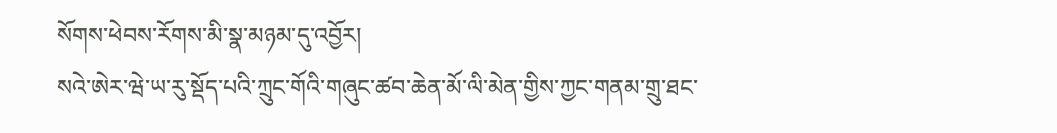སོགས་ཕེབས་རོགས་མི་སྣ་མཉམ་དུ་འབྱོར།
སའེ་ཨེར་ཝེ་ཡ་རུ་སྡོད་པའི་ཀྲུང་གོའི་གཞུང་ཚབ་ཆེན་མོ་ལི་མེན་གྱིས་ཀྱང་གནམ་གྲུ་ཐང་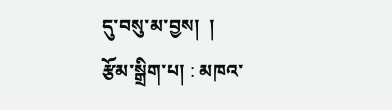དུ་བསུ་མ་བྱས།  །
རྩོམ་སྒྲིག་པ། : མཁའ་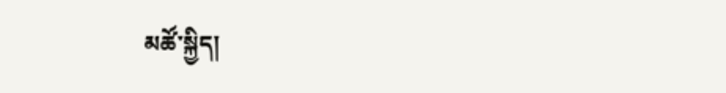མཚོ་སྐྱིད།